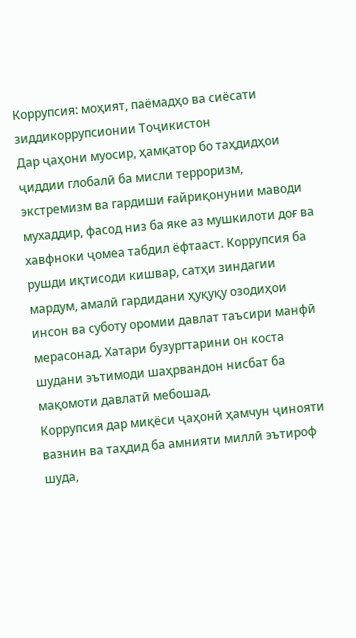Коррупсия: моҳият, паёмадҳо ва сиёсати зиддикоррупсионии Тоҷикистон
Дар ҷаҳони муосир, ҳамқатор бо таҳдидҳои ҷиддии глобалӣ ба мисли терроризм, экстремизм ва гардиши ғайриқонунии маводи мухаддир, фасод низ ба яке аз мушкилоти доғ ва хавфноки ҷомеа табдил ёфтааст. Коррупсия ба рушди иқтисоди кишвар, сатҳи зиндагии мардум, амалӣ гардидани ҳуқуқу озодиҳои инсон ва суботу оромии давлат таъсири манфӣ мерасонад. Хатари бузургтарини он коста шудани эътимоди шаҳрвандон нисбат ба мақомоти давлатӣ мебошад.
Коррупсия дар миқёси ҷаҳонӣ ҳамчун ҷинояти вазнин ва таҳдид ба амнияти миллӣ эътироф шуда,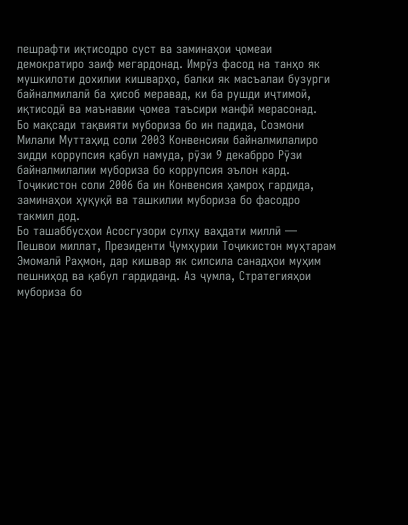пешрафти иқтисодро суст ва заминаҳои ҷомеаи демократиро заиф мегардонад. Имрӯз фасод на танҳо як мушкилоти дохилии кишварҳо, балки як масъалаи бузурги байналмилалӣ ба ҳисоб меравад, ки ба рушди иҷтимоӣ, иқтисодӣ ва маънавии ҷомеа таъсири манфӣ мерасонад.
Бо мақсади тақвияти мубориза бо ин падида, Созмони Милали Муттаҳид соли 2003 Конвенсияи байналмилалиро зидди коррупсия қабул намуда, рӯзи 9 декабрро Рӯзи байналмилалии мубориза бо коррупсия эълон кард. Тоҷикистон соли 2006 ба ин Конвенсия ҳамроҳ гардида, заминаҳои ҳуқуқӣ ва ташкилии мубориза бо фасодро такмил дод.
Бо ташаббусҳои Асосгузори сулҳу ваҳдати миллӣ — Пешвои миллат, Президенти Ҷумҳурии Тоҷикистон муҳтарам Эмомалӣ Раҳмон, дар кишвар як силсила санадҳои муҳим пешниҳод ва қабул гардиданд. Аз ҷумла, Стратегияҳои мубориза бо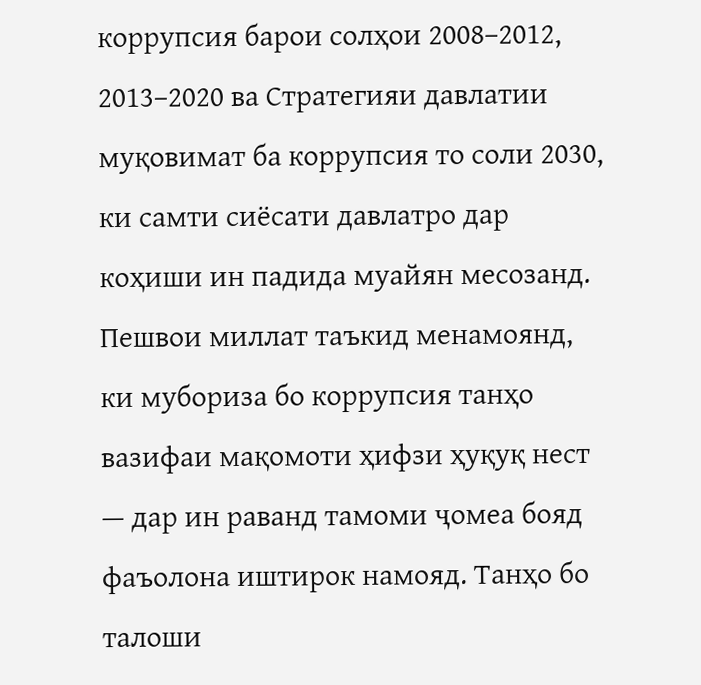коррупсия барои солҳои 2008–2012, 2013–2020 ва Стратегияи давлатии муқовимат ба коррупсия то соли 2030, ки самти сиёсати давлатро дар коҳиши ин падида муайян месозанд.
Пешвои миллат таъкид менамоянд, ки мубориза бо коррупсия танҳо вазифаи мақомоти ҳифзи ҳуқуқ нест — дар ин раванд тамоми ҷомеа бояд фаъолона иштирок намояд. Танҳо бо талоши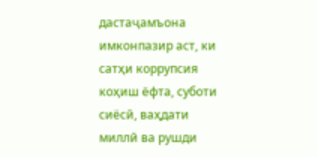дастаҷамъона имконпазир аст, ки сатҳи коррупсия коҳиш ёфта, суботи сиёсӣ, ваҳдати миллӣ ва рушди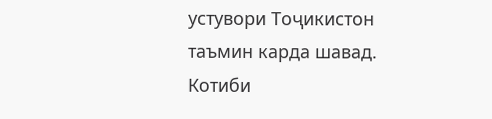устувори Тоҷикистон таъмин карда шавад.
Котиби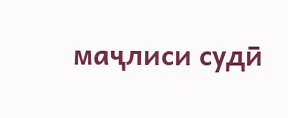маҷлиси судӣ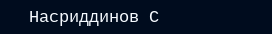Насриддинов С